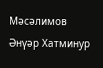Мәсәлимов Әнүәр Хатминур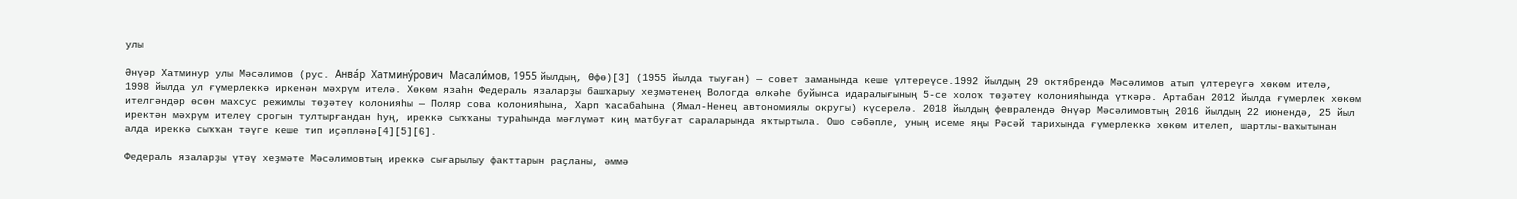улы

Әнүәр Хатминур улы Мәсәлимов (рус. Анва́р Хатмину́рович Масали́мов, 1955 йылдың, Өфө)[3] (1955 йылда тыуған) — совет заманында кеше үлтереүсе.1992 йылдың 29 октябрендә Мәсәлимов атып үлтереүгә хөкөм ителә, 1998 йылда ул ғүмерлеккә иркенән мәхрүм ителә. Хөкөм язаһн Федераль язаларҙы башҡарыу хеҙмәтенең Вологда өлкәһе буйынса идаралығының 5-се холоҡ төҙәтеү колонияһында үткәрә. Артабан 2012 йылда ғүмерлек хөкөм ителгәндәр өсөн махсус режимлы төҙәтеү колонияһы — Поляр сова колонияһына, Харп ҡасабаһына (Ямал-Ненец автономиялы округы) күсерелә. 2018 йылдың февралендә Әнүәр Мәсәлимовтың 2016 йылдың 22 июнендә, 25 йыл иректән мәхрүм ителеү срогын тултырғандан һуң, иреккә сыҡҡаны тураһында мәғлүмәт киң матбуғат сараларында яҡтыртыла. Ошо сәбәпле, уның исеме яңы Рәсәй тарихында ғүмерлеккә хөкөм ителеп, шартлы-ваҡытынан алда иреккә сыҡҡан тәүге кеше тип иҫәпләнә[4][5][6].

Федераль язаларҙы үтәү хеҙмәте Мәсәлимовтың иреккә сығарылыу факттарын раҫланы, әммә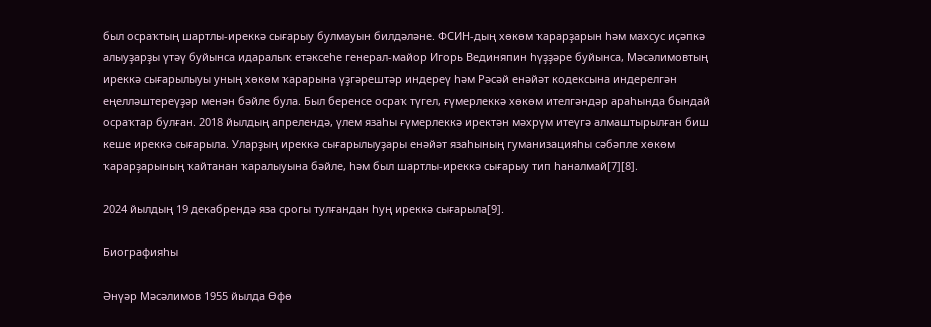был осраҡтың шартлы-иреккә сығарыу булмауын билдәләне. ФСИН-дың хөкөм ҡарарҙарын һәм махсус иҫәпкә алыуҙарҙы үтәү буйынса идаралыҡ етәксеһе генерал-майор Игорь Вединяпин һүҙҙәре буйынса, Мәсәлимовтың иреккә сығарылыуы уның хөкөм ҡарарына үҙгәрештәр индереү һәм Рәсәй енәйәт кодексына индерелгән еңелләштереүҙәр менән бәйле була. Был беренсе осраҡ түгел, ғүмерлеккә хөкөм ителгәндәр араһында бындай осраҡтар булған. 2018 йылдың апрелендә, үлем язаһы ғүмерлеккә иректән мәхрүм итеүгә алмаштырылған биш кеше иреккә сығарыла. Уларҙың иреккә сығарылыуҙары енәйәт язаһының гуманизацияһы сәбәпле хөкөм ҡарарҙарының ҡайтанан ҡаралыуына бәйле, һәм был шартлы-иреккә сығарыу тип һаналмай[7][8].

2024 йылдың 19 декабрендә яза срогы тулғандан һуң иреккә сығарыла[9].

Биографияһы

Әнүәр Мәсәлимов 1955 йылда Өфө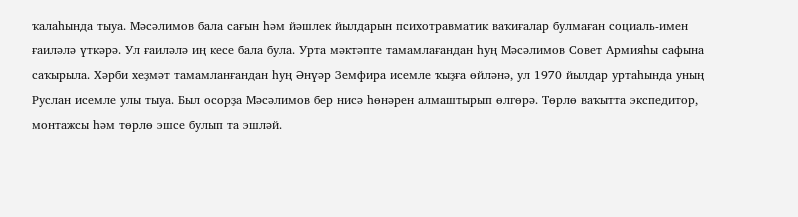ҡалаһында тыуа. Мәсәлимов бала сағын һәм йәшлек йылдарын психотравматик ваҡиғалар булмаған социаль-имен ғаиләлә үткәрә. Ул ғаиләлә иң кесе бала була. Урта мәктәпте тамамлағандан һуң Мәсәлимов Совет Армияһы сафына саҡырыла. Хәрби хеҙмәт тамамланғандан һуң Әнүәр Земфира исемле ҡыҙға өйләнә, ул 1970 йылдар уртаһында уның Руслан исемле улы тыуа. Был осорҙа Мәсәлимов бер нисә һөнәрен алмаштырып өлгөрә. Төрлө ваҡытта экспедитор, монтажсы һәм төрлө эшсе булып та эшләй.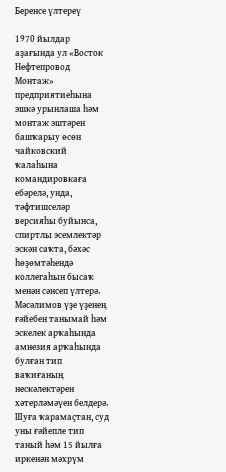Беренсе үлтереү

1970 йылдар аҙағында ул «Восток Нефтепровод Монтаж» предприятиеһына эшкә урынлаша һәм монтаж эштәрен башҡарыу өсөн чайковский ҡалаһына командировкаға ебәрелә, унда, тәфтишселәр версияһы буйынса, спиртлы эсемлектәр эскән саҡта, бәхәс һөҙөмтәһендә коллегаһын бысаҡ менән сәнсеп үлтерә. Мәсәлимов үҙе үҙенең ғәйебен танымай һәм эскелек арҡаһында амнезия арҡаһында булған тип ваҡиғаның нескәлектәрен хәтерләмәүен белдерә. Шуға ҡарамаҫтан, суд уны ғәйепле тип таный һәм 15 йылға иркенән мәхрүм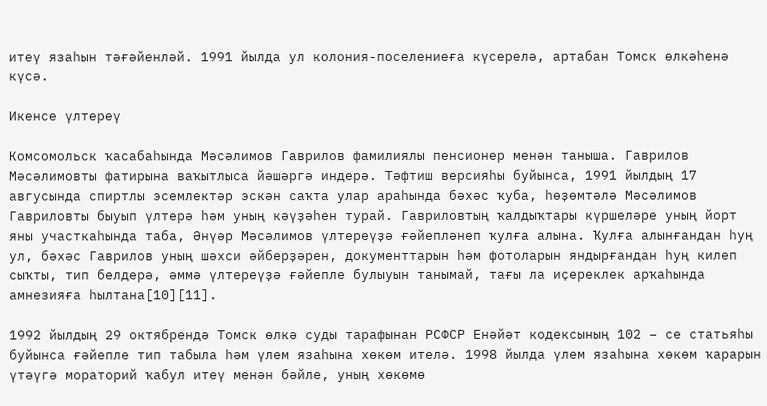итеү язаһын тәғәйенләй. 1991 йылда ул колония-поселениеға күсерелә, артабан Томск өлкәһенә күсә.

Икенсе үлтереү

Комсомольск ҡасабаһында Мәсәлимов Гаврилов фамилиялы пенсионер менән таныша. Гаврилов Мәсәлимовты фатирына ваҡытлыса йәшәргә индерә. Тәфтиш версияһы буйынса, 1991 йылдың 17 авгусында спиртлы эсемлектәр эскән саҡта улар араһында бәхәс ҡуба, һөҙөмтәлә Мәсәлимов Гавриловты быуып үлтерә һәм уның кәүҙәһен турай. Гавриловтың ҡалдыҡтары күршеләре уның йорт яны участкаһында таба, Әнүәр Мәсәлимов үлтереүҙә ғәйепләнеп ҡулға алына. Ҡулға алынғандан һуң ул, бәхәс Гаврилов уның шәхси әйберҙәрен, документтарын һәм фотоларын яндырғандан һуң килеп сыҡты, тип белдерә, әммә үлтереүҙә ғәйепле булыуын танымай, тағы ла иҫереклек арҡаһында амнезияға һылтана[10][11].

1992 йылдың 29 октябрендә Томск өлкә суды тарафынан РСФСР Енәйәт кодексының 102 – се статьяһы буйынса ғәйепле тип табыла һәм үлем язаһына хөкөм ителә. 1998 йылда үлем язаһына хөкөм ҡарарын үтәүгә мораторий ҡабул итеү менән бәйле, уның хөкөмө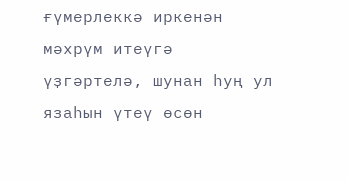ғүмерлеккә иркенән мәхрүм итеүгә үҙгәртелә, шунан һуң ул язаһын үтеү өсөн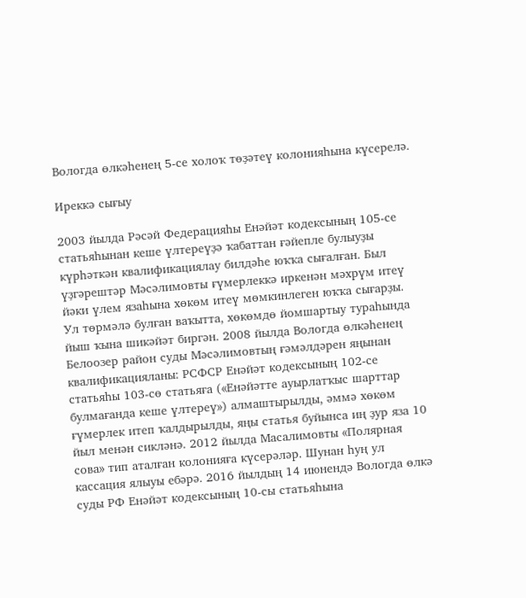Вологда өлкәһенең 5-се холоҡ төҙәтеү колонияһына күсерелә.

Иреккә сығыу

2003 йылда Рәсәй Федерацияһы Енәйәт кодексының 105-се статьяһынан кеше үлтереүҙә ҡабаттан ғәйепле булыуҙы күрһәткән квалификациялау билдәһе юҡҡа сығалған. Был үҙгәрештәр Мәсәлимовты ғүмерлеккә иркенән мәхрүм итеү йәки үлем язаһына хөкөм итеү мөмкинлеген юҡҡа сығарҙы. Ул төрмәлә булған ваҡытта, хөкөмдө йомшартыу тураһында йыш ҡына шикәйәт биргән. 2008 йылда Вологда өлкәһенең Белоозер район суды Мәсәлимовтың ғәмәлдәрен яңынан квалификацияланы: РСФСР Енәйәт кодексының 102-се статьяһы 103-сө статьяға («Енәйәтте ауырлатҡыс шарттар булмағанда кеше үлтереү») алмаштырылды, әммә хөкөм ғүмерлек итеп ҡалдырылды, яңы статья буйынса иң ҙур яза 10 йыл менән сикләнә. 2012 йылда Масалимовты «Полярная сова» тип аталған колонияға күсерәләр. Шунан һуң ул кассация ялыуы ебәрә. 2016 йылдың 14 июнендә Вологда өлкә суды РФ Енәйәт кодексының 10-сы статьяһына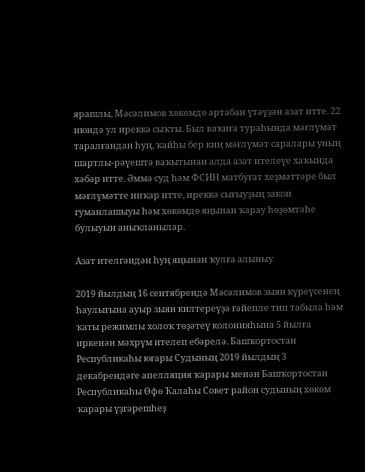ярашлы, Мәсәлимов хөкөмдө артабан үтәүҙән азат итте. 22 июндә ул иреккә сыҡты. Был ваҡиға тураһында мәғлүмәт таралғандан һуң, ҡайһы бер киң мәғлүмәт саралары уның шартлы-рәүештә ваҡытынан алда азат ителеүе хаҡында хәбәр итте. Әммә суд һәм ФСИН матбуғат хеҙмәттәре был мәғлүмәтте инҡар итте, иреккә сығыуҙың закон гуманлашыуы һәм хөкөмдө яңынан ҡарау һөҙөмтәһе булыуын аныҡланылар.

Азат ителгәндән һуң яңынан ҡулға алыныу

2019 йылдың 16 сентябрендә Мәсәлимов зыян күреүсенең һаулығына ауыр зыян килтереүҙә ғәйепле тип табыла һәм ҡаты режимлы холоҡ төҙәтеү колонияһына 5 йылға иркенән мәхрүм ителеп ебәрелә. Башҡортостан Республикаһы юғары Судының 2019 йылдың 3 декабрендәге апелляция ҡарары менән Башҡортостан Республикаһы Өфө Ҡалаһы Совет район судының хөкөм ҡарары үҙгәрешһеҙ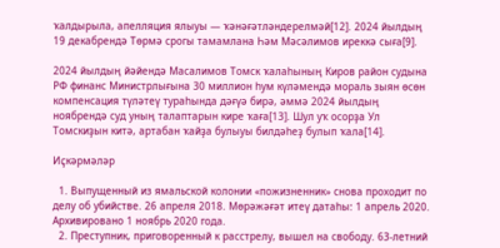ҡалдырыла, апелляция ялыуы — ҡәнәғәтләндерелмәй[12]. 2024 йылдың 19 декабрендә Төрмә срогы тамамлана Һәм Мәсәлимов иреккә сыға[9].

2024 йылдың йәйендә Масалимов Томск ҡалаһының Киров район судына РФ финанс Министрлығына 30 миллион һум күләмендә мораль зыян өсөн компенсация түләтеү тураһында дәғүә бирә, әммә 2024 йылдың ноябрендә суд уның талаптарын кире ҡаға[13]. Шул уҡ осорҙа Ул Томскиҙын китә, артабан ҡайҙа булыуы билдәһеҙ булып ҡала[14].

Иҫкәрмәләр

  1. Выпущенный из ямальской колонии «пожизненник» снова проходит по делу об убийстве. 26 апреля 2018. Мөрәжәғәт итеү датаһы: 1 апрель 2020. Архивировано 1 ноябрь 2020 года.
  2. Преступник, приговоренный к расстрелу, вышел на свободу. 63-летний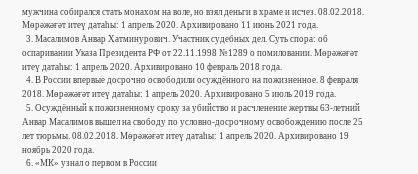мужчина собирался стать монахом на воле, но взял деньги в храме и исчез. 08.02.2018. Мөрәжәғәт итеү датаһы: 1 апрель 2020. Архивировано 11 июнь 2021 года.
  3. Масалимов Анвар Хатминурович. Участник судебных дел. Суть спора: об оспаривании Указа Президента РФ от 22.11.1998 №1289 о помиловании. Мөрәжәғәт итеү датаһы: 1 апрель 2020. Архивировано 10 февраль 2018 года.
  4. В России впервые досрочно освободили осуждённого на пожизненное. 8 февраля 2018. Мөрәжәғәт итеү датаһы: 1 апрель 2020. Архивировано 5 июль 2019 года.
  5. Осуждённый к пожизненному сроку за убийство и расчленение жертвы 63-летний Анвар Масалимов вышел на свободу по условно-досрочному освобождению после 25 лет тюрьмы. 08.02.2018. Мөрәжәғәт итеү датаһы: 1 апрель 2020. Архивировано 19 ноябрь 2020 года.
  6. «МК» узнал о первом в России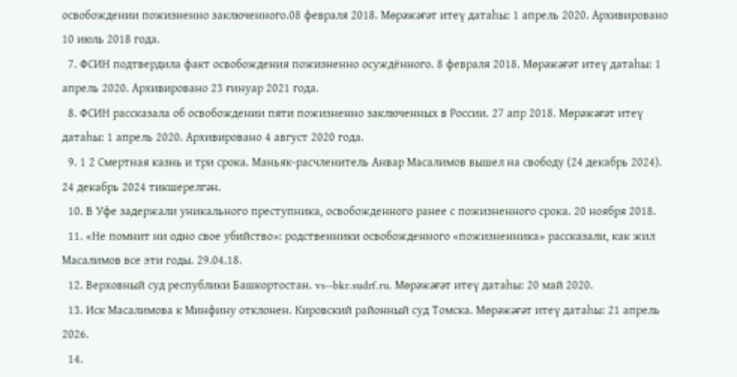освобождении пожизненно заключенного.08 февраля 2018. Мөрәжәғәт итеү датаһы: 1 апрель 2020. Архивировано 10 июль 2018 года.
  7. ФСИН подтвердила факт освобождения пожизненно осуждённого. 8 февраля 2018. Мөрәжәғәт итеү датаһы: 1 апрель 2020. Архивировано 23 ғинуар 2021 года.
  8. ФСИН рассказала об освобождении пяти пожизненно заключенных в России. 27 апр 2018. Мөрәжәғәт итеү датаһы: 1 апрель 2020. Архивировано 4 август 2020 года.
  9. 1 2 Смертная казнь и три срока. Маньяк-расчленитель Анвар Масалимов вышел на свободу (24 декабрь 2024). 24 декабрь 2024 тикшерелгән.
  10. В Уфе задержали уникального преступника, освобожденного ранее с пожизненного срока. 20 ноября 2018.
  11. «Не помнит ни одно свое убийство»: родственники освобожденного «пожизненника» рассказали, как жил Масалимов все эти годы. 29.04.18.
  12. Верховный суд республики Башкортостан. vs--bkr.sudrf.ru. Мөрәжәғәт итеү датаһы: 20 май 2020.
  13. Иск Масалимова к Минфину отклонен. Кировский районный суд Томска. Мөрәжәғәт итеү датаһы: 21 апрель 2026.
  14.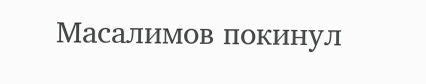Масалимов покинул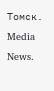Томск. Media News.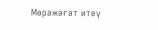Мөрәжәғәт итеү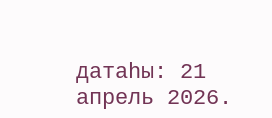датаһы: 21 апрель 2026.